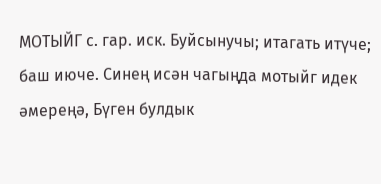МОТЫЙГ с. гар. иск. Буйсынучы; итагать итүче; баш июче. Синең исән чагыңда мотыйг идек әмереңә, Бүген булдык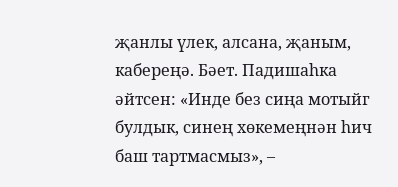җанлы үлек, алсана, җаным, кабереңә. Бәет. Падишаһка әйтсен: «Инде без сиңа мотыйг булдык, синең хөкемеңнән һич баш тартмасмыз», –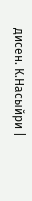дисен. К.Насыйри |